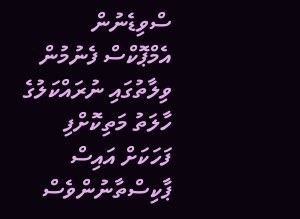ސްވިޑެނުން އެމްޕޮކްސް ފެނުމުން ވިލާތުގައި ނުރައްކަލުގެ ހާލަތު މަތިކޮށްފި
ފަހަކަށް އައިސް ޕާކިސްތާނުންވެސް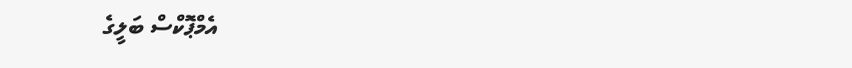އެމްޕޮކްސް ބަލީގެ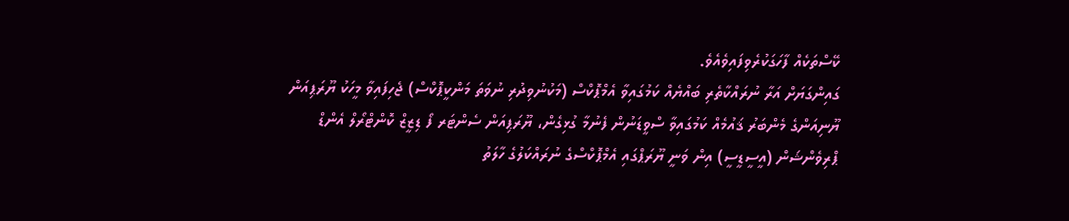ކޭސްތަކެއް ފާހަގަކުރެވިފައިވެއެވެ.
ގައިންގަޔަށް އަރާ ނުރައްކާތެރި ބައްޔެއް ކަމުގައިވާ އެމްޕޮކްސް (މަކުނުވިދުރި ނުވަތަ މަންކީޕޮކްސް) ޖެހިފައިވާ މީހަކު ޔޫރަޕިއަން ޔޫނިއަންގެ މެންބަރު ޤައުމެއް ކަމުގައިވާ ސްވީޑަނުން ފެނުމާ ގުޅިގެން، ޔޫރަޕިއަން ސެންޓަރ ފޯ ޑިޒީޒް ކޮންޓްރޯލް އެންޑް ޕްރިވެންޝަން (އީސީޑީސީ) އިން ވަނީ ޔޫރަޕްގައި އެމްޕޮކްސްގެ ނުރައްކަލުގެ ހާލަތު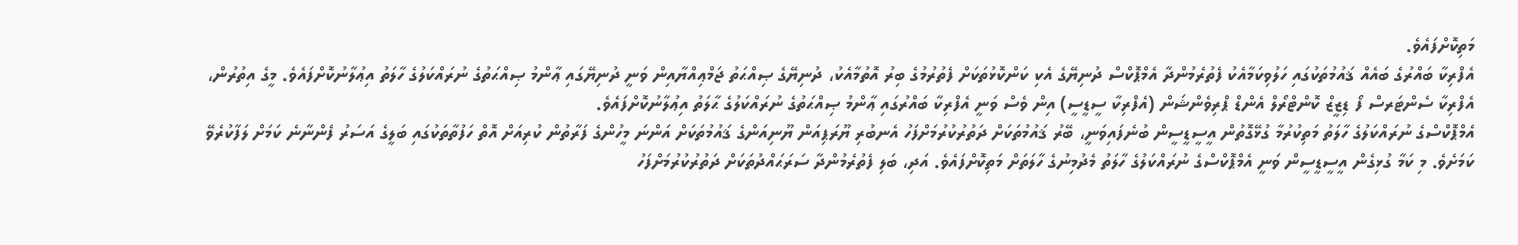މަތިކޮށްފައެވެ.
އެފްރިކާ ބައްރުގެ ބައެއް ޤައުމުތަކުގައި ހަލުވިކަމާއެކު ފެތުރެމުންދާ އެމްޕޮކްސް ދުނިޔޭގެ އެކި ކަންކޮޅުތަކަށް ފެތުރުމުގެ ބިރު އޮތުމާއެކު، ދުނިޔޭގެ ޞިއްޙަތު ޖަމްޢިއްޔާއިން ވަނީ ދުނިޔޭގައި ޢާންމު ޞިއްޙަތުގެ ނުރައްކަލުގެ ހާލަތު އިޢުލާނުކޮށްފައެވެ. މީގެ އިތުރުން، އެފްރިކާ ސެންޓަރސް ފޯ ޑިޒީޒް ކޮންޓްރޯލް އެންޑް ޕްރިވެންޝަން (އެފްރިކާ ސީޑީސީ) އިން ވެސް ވަނީ އެފްރިކާ ބައްރުގައި ޢާންމު ޞިއްޙަތުގެ ނުރައްކަލުގެ ޙާލަތު އިޢުލާނުކޮށްފައެވެ.
އެމްޕޮކްސްގެ ނުރައްކަލުގެ ހާލަތު މަތިކުރުމާ ގުޅޭގޮތުން އީސީޑީސީން ބުނެފައިވަނީ، ބޭރު ޤައުމުތަކަށް ދަތުރުކުރުމަށްފަހު އެނބުރި ޔޫރަޕިއަން ޔޫނިއަންގެ ޤައުމުތަކަށް އަންނަ މީހުންގެ ފަރާތުން ކުރިއަށް އޮތް ހަފުތާތަކުގައި ބަލީގެ އަސަރު ފެންނާނެ ކަމަށް ލަފާކުރެވޭ ކަމަށެވެ. މި ކަމާ ގުޅިގެން އީސީޑީސީން ވަނީ އެމްޕޮކްސްގެ ނުރައްކަލުގެ ހާލަތު މެދުމިނުގެ ހާލަތަށް މަތިކޮށްފައެވެ. އަދި، ބަލި ފެތުރެމުންދާ ސަރަޙައްދުތަކަށް ދަތުރުކުރުމަށްފަހު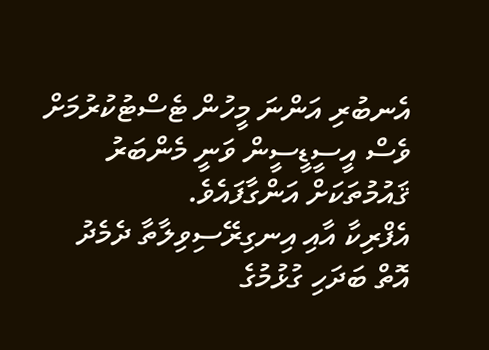އެނބުރި އަންނަ މީހުން ޓެސްޓުކުރުމަށް ވެސް އީސީޑީސީން ވަނީ މެންބަރު ޤައުމުތަކަށް އަންގާފައެވެ.
އެފްރިކާ އާއި އިނގިރޭސިވިލާތާ ދެމެދު އޮތް ބަދަހި ގުޅުމުގެ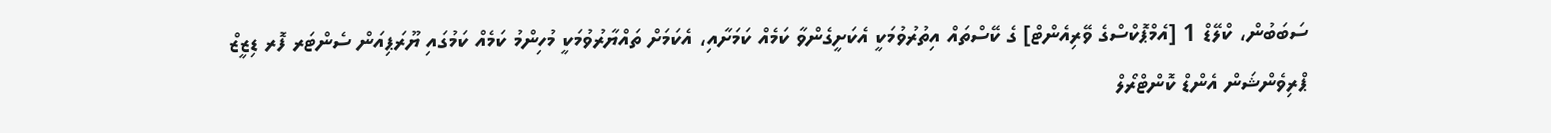ސަބަބުން، ކްލޭޑް 1 [އެމްޕޮކްސްގެ ވޭރިއެންޓް] ގެ ކޭސްތައް އިތުރުވުމަކީ އެކަށީގެންވާ ކަމެއް ކަމަށާއި، އެކަމަށް ތައްޔާރުވުމަކީ މުހިންމު ކަމެއް ކަމުގައި ޔޫރަޕިއަން ސެންޓަރ ފޮރ ޑިޒީޒް ޕްރިވެންޝަން އެންޑް ކޮންޓްރޯލް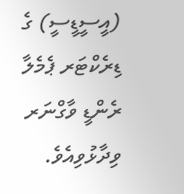(އީސީޑީސީ) ގެ ޑިރެކްޓަރ ޕެމެލާ ރެންޑީ ވާގްނަރ ވިދާޅުވިއެވެ.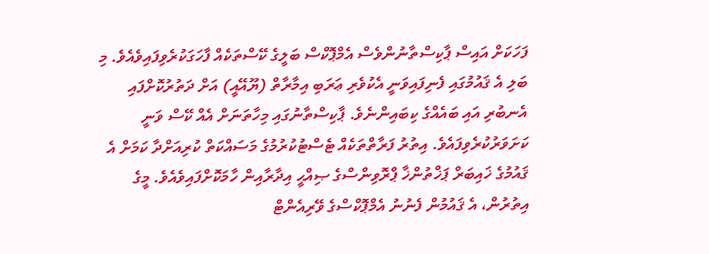ފަހަކަށް އައިސް ޕާކިސްތާނުންވެސް އެމްޕޮކްސް ބަލީގެ ކޭސްތަކެއް ފާހަގަކުރެވިފައިވެއެވެ. މި ބަލި އެ ޤައުމުގައި ފެނިފައިވަނީ އެކުވެރި ޢަރަބި އިމާރާތް (ޔޫއޭއީ) އަށް ދަތުރުކޮށްފައި އެނބުރި އައި ބައެއްގެ ކިބައިންނެވެ. ޕާކިސްތާނުގައި މިހާތަނަށް އެއް ކޭސް ވަނީ ކަށަވަރުކުރެވިފައެވެ. އިތުރު ފަރާތްތަކެއް ޓެސްޓުކުރުމުގެ މަސައްކަތް ކުރިއަށްދާ ކަމަށް އެ ޤައުމުގެ ޚައިބަރް ޕަޚްތުންޚާ ޕްރޮވިންސްގެ ޞިއްޙީ އިދާރާއިން ހާމަކޮށްފައިވެއެވެ. މީގެ އިތުރުން، އެ ޤައުމުން ފެނުނު އެމްޕޮކްސްގެ ވޭރިއެންޓް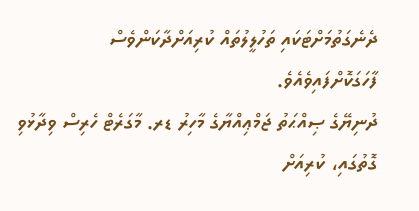ދެނެގަތުމަށްޓަކައި ތަހުލީލުތައް ކުރިއަށްދާކަންވެސް ފާހަގަކޮށްފައިވެއެވެ.
ދުނިޔޭގެ ޞިއްޙަތު ޖަމްޢިއްޔާގެ މާހިރު ޑރ. މާގަރެޓް ހެރިސް ވިދާޅުވި ގޮތުގައި، ކުރިއަށް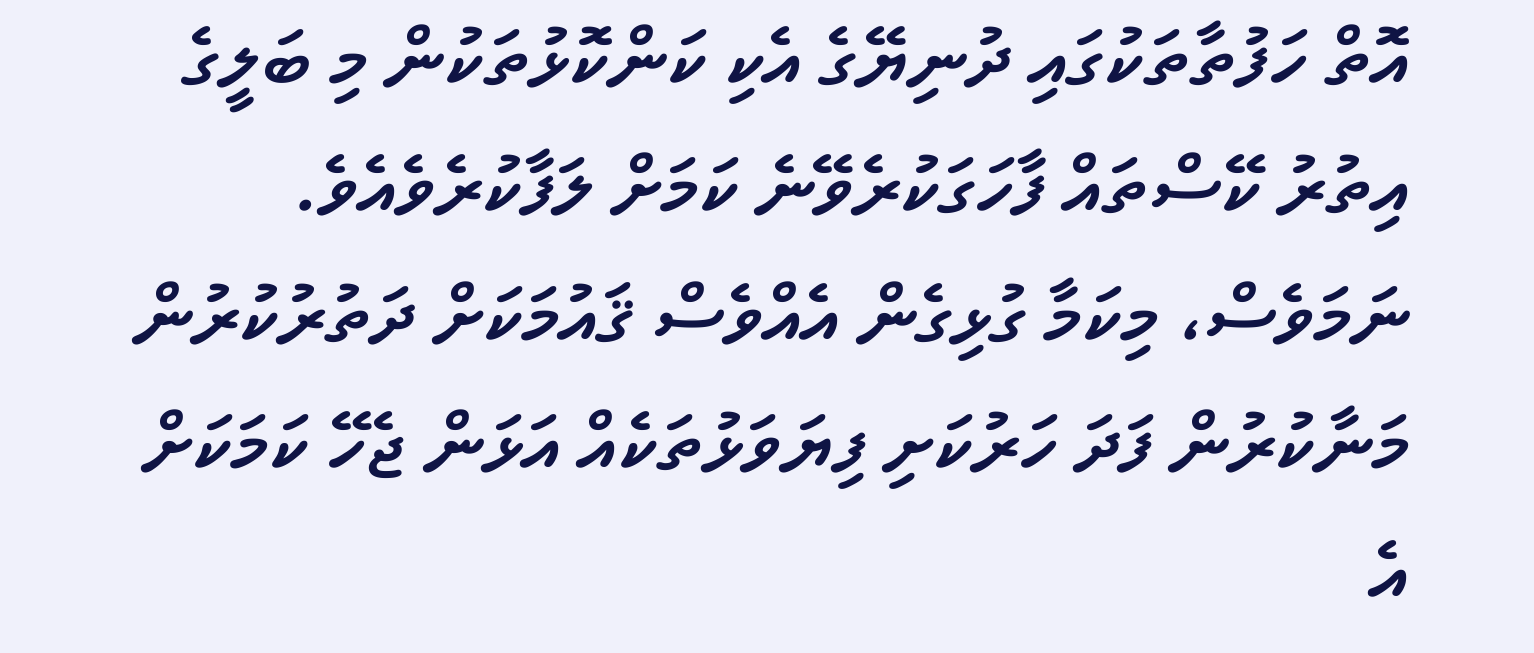އޮތް ހަފުތާތަކުގައި ދުނިޔޭގެ އެކި ކަންކޮޅުތަކުން މި ބަލީގެ އިތުރު ކޭސްތައް ފާހަގަކުރެވޭނެ ކަމަށް ލަފާކުރެވެއެވެ. ނަމަވެސް، މިކަމާ ގުޅިގެން އެއްވެސް ޤައުމަކަށް ދަތުރުކުރުން މަނާކުރުން ފަދަ ހަރުކަށި ފިޔަވަޅުތަކެއް އަޅަން ޖެހޭ ކަމަކަށް އެ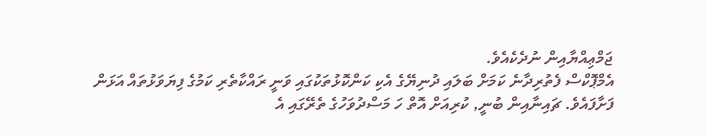ޖަމްޢިއްޔާއިން ނުދެކެއެވެ.
އެމްޕޮކްސް ފެތުރިދާނެ ކަމަށް ބަލައި ދުނިޔޭގެ އެކި ކަންކޮޅުތަކުގައި ވަނީ ރައްކާތެރި ކަމުގެ ފިޔަވަޅުތައް އަޅަން ފަށާފައެވެ. ޗައިނާއިން ބުނީ, ކުރިއަށް އޮތް ހަ މަސްދުވަހުގެ ތެރޭގައި އެ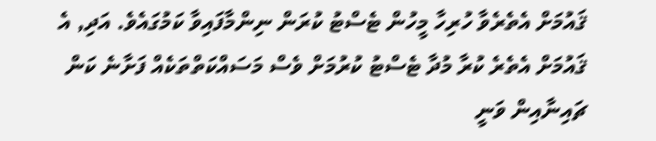ޤައުމަށް އެތެރެވާ ހުރިހާ މީހުން ޓެސްޓު ކުރަން ނިންމާފައިވާ ކަމުގައެވެ. އަދި, އެ ޤައުމަށް އެތެރެ ކުރާ މުދާ ޓެސްޓު ކުރުމަށް ވެސް މަސައްކަތްތަކެއް ފަށާނެ ކަން ޗައިނާއިން ވަނީ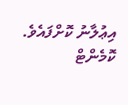އިޢުލާނު ކޮށްފައެވެ.
ކޮމެންޓް